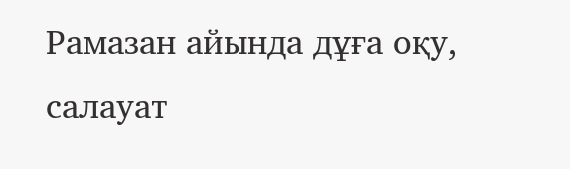Рамазан айында дұға оқу, салауат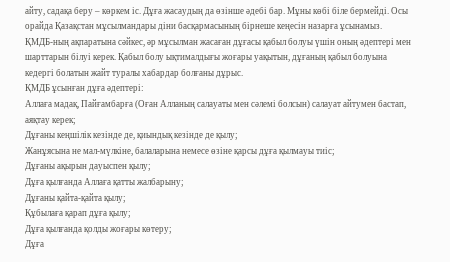айту, садақа беру – көркем іс. Дұға жасаудың да өзінше әдебі бар. Мұны көбі біле бермейді. Осы орайда Қазақстан мұсылмандары діни басқармасының бірнеше кеңесін назарға ұсынамыз.
ҚМДБ-ның ақпаратына сәйкес, әр мұсылман жасаған дұғасы қабыл болуы үшін оның әдептері мен шарттарын білуі керек. Қабыл болу ықтималдығы жоғары уақытын, дұғаның қабыл болуына кедергі болатын жайт туралы хабардар болғаны дұрыс.
ҚМДБ ұсынған дұға әдептері:
Аллаға мадақ, Пайғамбарға (Оған Алланың салауаты мен сәлемі болсын) салауат айтумен бастап, аяқтау керек;
Дұғаны кеңшілік кезінде де, қиындық кезінде де қылу;
Жанұясына не мал-мүлкіне, балаларына немесе өзіне қарсы дұға қылмауы тиіс;
Дұғаны ақырын дауыспен қылу;
Дұға қылғанда Аллаға қатты жалбарыну;
Дұғаны қайта-қайта қылу;
Құбылаға қарап дұға қылу;
Дұға қылғанда қолды жоғары көтеру;
Дұға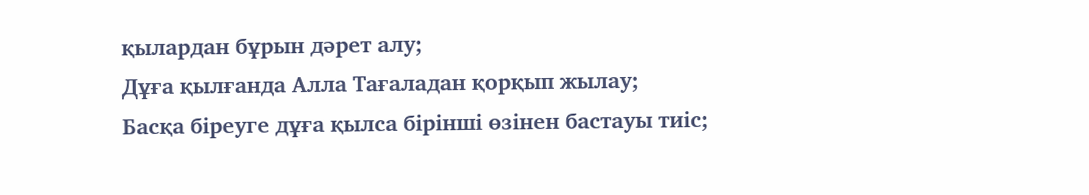қылардан бұрын дәрет алу;
Дұға қылғанда Алла Тағаладан қорқып жылау;
Басқа біреуге дұға қылса бірінші өзінен бастауы тиіс;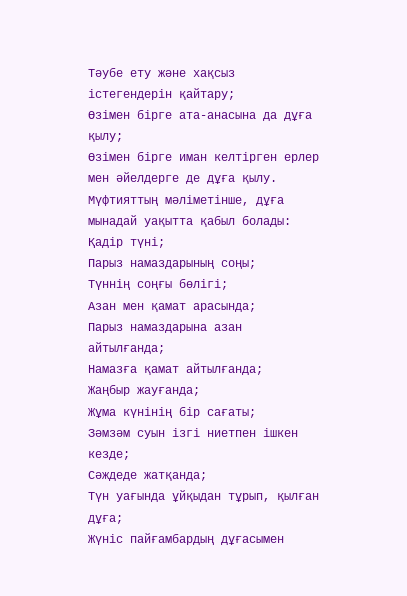Тәубе ету және хақсыз істегендерін қайтару;
Өзімен бірге ата-анасына да дұға қылу;
Өзімен бірге иман келтірген ерлер мен әйелдерге де дұға қылу.
Мүфтияттың мәліметінше, дұға мынадай уақытта қабыл болады:
Қадір түні;
Парыз намаздарының соңы;
Түннің соңғы бөлігі;
Азан мен қамат арасында;
Парыз намаздарына азан айтылғанда;
Намазға қамат айтылғанда;
Жаңбыр жауғанда;
Жұма күнінің бір сағаты;
Зәмзәм суын ізгі ниетпен ішкен кезде;
Сәждеде жатқанда;
Түн уағында ұйқыдан тұрып, қылған дұға;
Жүніс пайғамбардың дұғасымен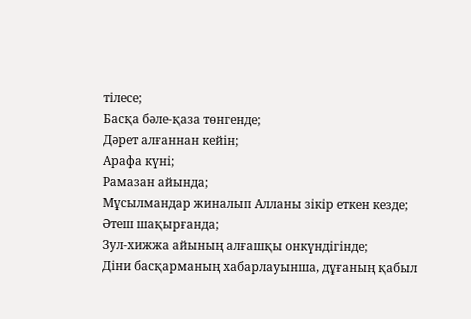тілесе;
Басқа бәле-қаза төнгенде;
Дәрет алғаннан кейін;
Арафа күні;
Рамазан айында;
Мұсылмандар жиналып Алланы зікір еткен кезде;
Әтеш шақырғанда;
Зул-хижжа айының алғашқы онкүндігінде;
Діни басқарманың хабарлауынша, дұғаның қабыл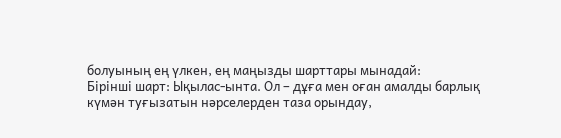болуының ең үлкен, ең маңызды шарттары мынадай:
Бірінші шарт: Ықылас-ынта. Ол – дұға мен оған амалды барлық күмән туғызатын нәрселерден таза орындау,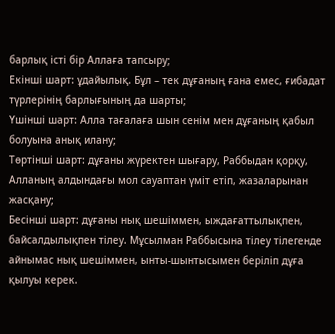барлық істі бір Аллаға тапсыру;
Екінші шарт: ұдайылық. Бұл – тек дұғаның ғана емес, ғибадат түрлерінің барлығының да шарты;
Үшінші шарт: Алла тағалаға шын сенім мен дұғаның қабыл болуына анық илану;
Төртінші шарт: дұғаны жүректен шығару, Раббыдан қорқу, Алланың алдындағы мол сауаптан үміт етіп, жазаларынан жасқану;
Бесінші шарт: дұғаны нық шешіммен, ыждағаттылықпен, байсалдылықпен тілеу. Мұсылман Раббысына тілеу тілегенде айнымас нық шешіммен, ынты-шынтысымен беріліп дұға қылуы керек.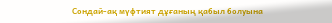Сондай-ақ мүфтият дұғаның қабыл болуына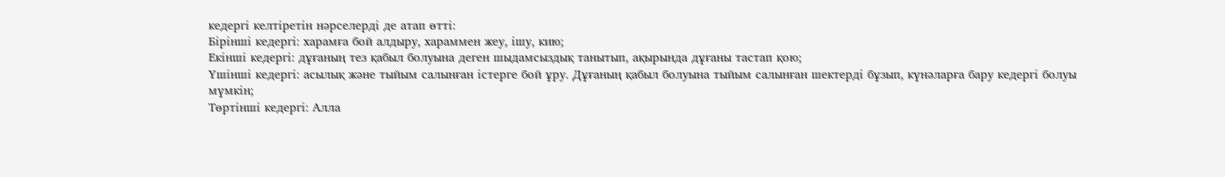кедергі келтіретін нәрселерді де атап өтті:
Бірінші кедергі: харамға бой алдыру, хараммен жеу, ішу, кию;
Екінші кедергі: дұғаның тез қабыл болуына деген шыдамсыздық танытып, ақырында дұғаны тастап қою;
Үшінші кедергі: асылық және тыйым салынған істерге бой ұру. Дұғаның қабыл болуына тыйым салынған шектерді бұзып, күнәларға бару кедергі болуы мүмкін;
Төртінші кедергі: Алла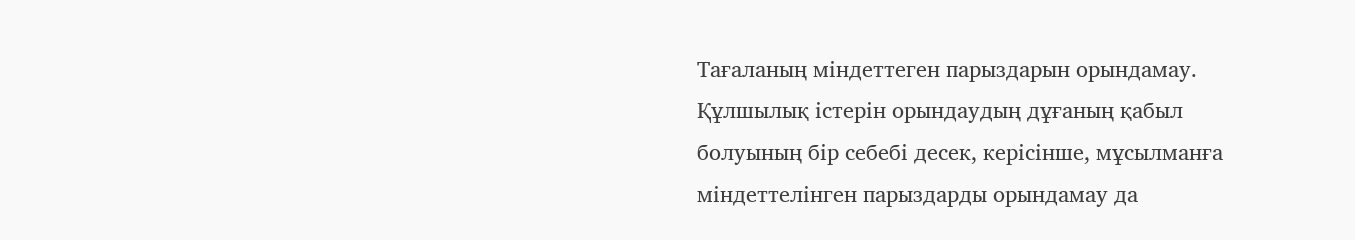Тағаланың міндеттеген парыздарын орындамау. Құлшылық істерін орындаудың дұғаның қабыл болуының бір себебі десек, керісінше, мұсылманға міндеттелінген парыздарды орындамау да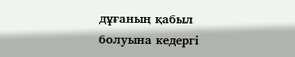дұғаның қабыл болуына кедергі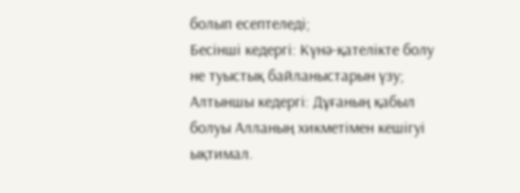болып есептеледі;
Бесінші кедергі: Күнә-қателікте болу не туыстық байланыстарын үзу;
Алтыншы кедергі: Дұғаның қабыл болуы Алланың хикметімен кешігуі ықтимал.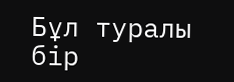Бұл туралы бір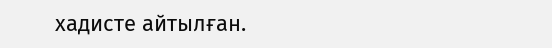хадисте айтылған.